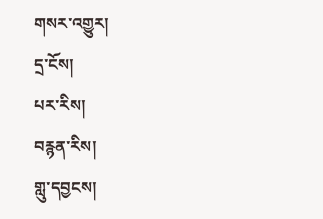གསར་འགྱུར།
དྲ་ངོས།
པར་རིས།
བརྙན་རིས།
གླུ་དབྱངས།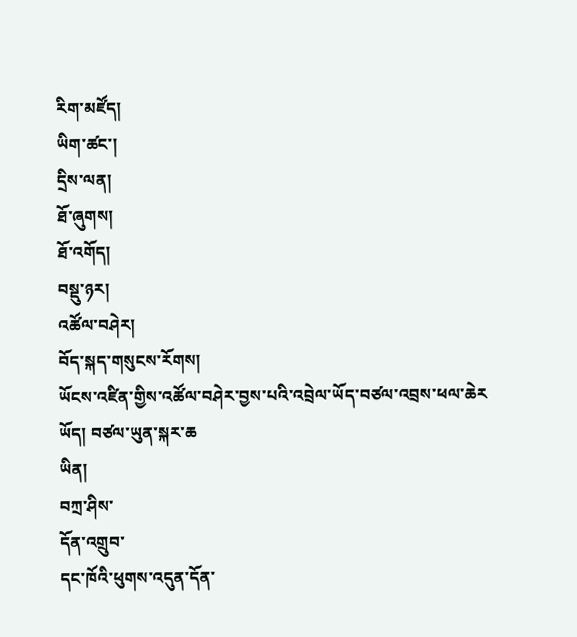རིག་མཛོད།
ཡིག་ཚང་།
དྲིས་ལན།
ཐོ་ཞུགས།
ཐོ་འགོད།
བསྡུ་ཉར།
འཚོལ་བཤེར།
བོད་སྐད་གསུངས་རོགས།
ཡོངས་འཛིན་གྱིས་འཚོལ་བཤེར་བྱས་པའི་འབྲེལ་ཡོད་བཙལ་འབྲས་ཕལ་ཆེར
ཡོད། བཙལ་ཡུན་སྐར་ཆ
ཡིན།
བཀྲ་ཤིས་
དོན་འགྲུབ་
དང་ཁོའི་ཕུགས་འདུན་དོན་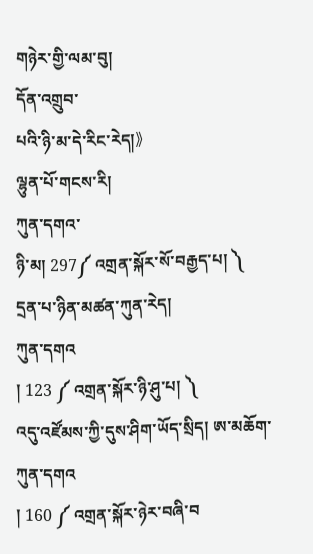གཉེར་གྱི་ལམ་བུ།
དོན་འགྲུབ་
པའི་ཉི་མ་དེ་རིང་རེད།》
ལྷུན་པོ་གངས་རི།
ཀུན་དགའ་
ཉི་མ། 297༼ འགྲན་སྐོར་སོ་བརྒྱད་པ། ༽
དྲན་པ་ཉིན་མཚན་ཀུན་རེད།
ཀུན་དགའ
། 123 ༼ འགྲན་སྐོར་ཉི་ཤུ་པ། ༽
འདུ་འཛོམས་ཀྱི་དུས་ཤིག་ཡོད་སྲིད། ཨ་མཆོག་
ཀུན་དགའ
། 160 ༼ འགྲན་སྐོར་ཉེར་བཞི་བ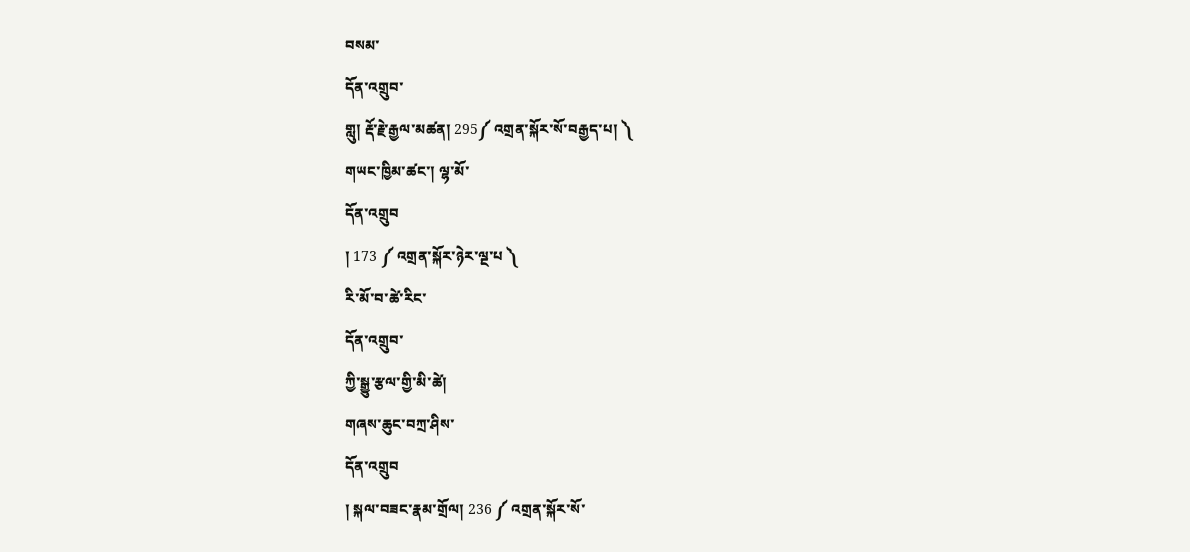བསམ་
དོན་འགྲུབ་
གླུ། རྡོ་རྗེ་རྒྱལ་མཚན། 295༼ འགྲན་སྐོར་སོ་བརྒྱད་པ། ༽
གཡང་ཁྱིམ་ཚང་། ལྷ་མོ་
དོན་འགྲུབ
། 173 ༼ འགྲན་སྐོར་ཉེར་ལྔ་པ ༽
རི་མོ་བ་ཚེ་རིང་
དོན་འགྲུབ་
ཀྱི་སྒྱུ་རྩལ་གྱི་མི་ཚེ།
གཞས་ཆུང་བཀྲ་ཤིས་
དོན་འགྲུབ
། སྐལ་བཟང་རྣམ་གྲོལ། 236 ༼ འགྲན་སྐོར་སོ་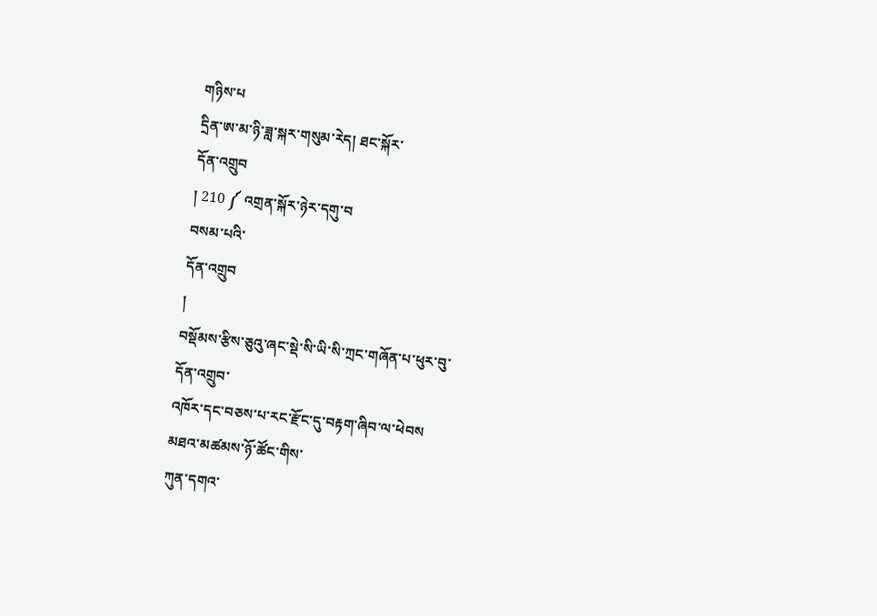གཉིས་པ
དྲིན་ཨ་མ་ཉི་ཟླ་སྐར་གསུམ་རེད། ཐང་སྐོར་
དོན་འགྲུབ
། 210 ༼ འགྲན་སྐོར་ཉེར་དགུ་བ
བསམ་པའི་
དོན་འགྲུབ
།
བསྡོམས་རྩིས་ཅུའུ་ཞང་སྡེ་སི་ཡི་སི་ཀྲང་གཞོན་པ་ཕུར་བུ་
དོན་འགྲུབ་
འཁོར་དང་བཅས་པ་རང་རྫོང་དུ་བརྟག་ཞིབ་ལ་ཕེབས
མཐའ་མཚམས་ཉོ་ཚོང་གིས་
ཀུན་དགའ་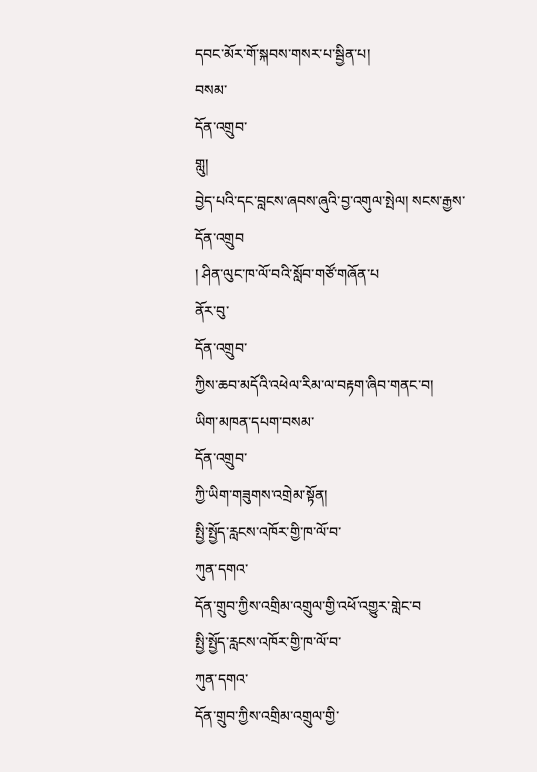དབང་མོར་གོ་སྐབས་གསར་པ་སྦྱིན་པ།
བསམ་
དོན་འགྲུབ་
གླུ།
བྱེད་པའི་དང་བླངས་ཞབས་ཞུའི་བྱ་འགུལ་སྤེལ། སངས་རྒྱས་
དོན་འགྲུབ
། ཤིན་ལུང་ཁ་ལོ་བའི་སློབ་གཙོ་གཞོན་པ
ནོར་བུ་
དོན་འགྲུབ་
ཀྱིས་ཆབ་མདོའི་འཕེལ་རིམ་ལ་བརྟག་ཞིབ་གནང་བ།
ཡིག་མཁན་དཔག་བསམ་
དོན་འགྲུབ་
ཀྱི་ཡིག་གཟུགས་འགྲེམ་སྟོན།
སྤྱི་སྤྱོད་རླངས་འཁོར་གྱི་ཁ་ལོ་བ་
ཀུན་དགའ་
དོན་གྲུབ་ཀྱིས་འགྲིམ་འགྲུལ་གྱི་འཕོ་འགྱུར་གླེང་བ
སྤྱི་སྤྱོད་རླངས་འཁོར་གྱི་ཁ་ལོ་བ་
ཀུན་དགའ་
དོན་གྲུབ་ཀྱིས་འགྲིམ་འགྲུལ་གྱི་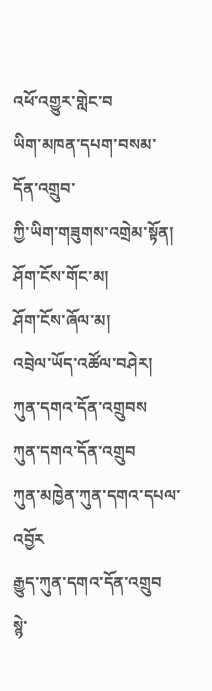འཕོ་འགྱུར་གླེང་བ
ཡིག་མཁན་དཔག་བསམ་
དོན་འགྲུབ་
ཀྱི་ཡིག་གཟུགས་འགྲེམ་སྟོན།
ཤོག་ངོས་གོང་མ།
ཤོག་ངོས་ཞོལ་མ།
འབྲེལ་ཡོད་འཚོལ་བཤེར།
ཀུན་དགའ་དོན་འགྲུབས
ཀུན་དགའ་དོན་འགྲུབ
ཀུན་མཁྱེན་ཀུན་དགའ་དཔལ་འབྱོར
རྒྱུད་ཀུན་དགའ་དོན་འགྲུབ
སྙེ་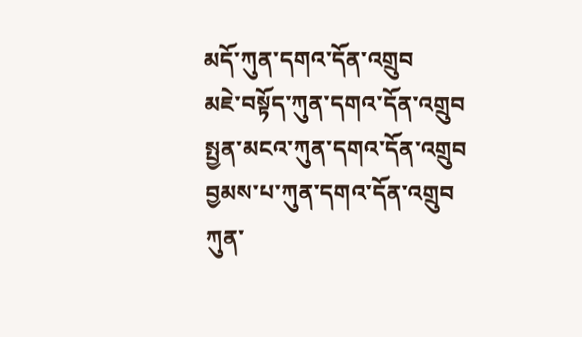མདོ་ཀུན་དགའ་དོན་འགྲུབ
མཇེ་བསྟོད་ཀུན་དགའ་དོན་འགྲུབ
སྤྱན་མངའ་ཀུན་དགའ་དོན་འགྲུབ
བྱམས་པ་ཀུན་དགའ་དོན་འགྲུབ
ཀུན་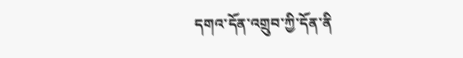དགའ་དོན་འགྲུབ་ཀྱི་དོན་ནི